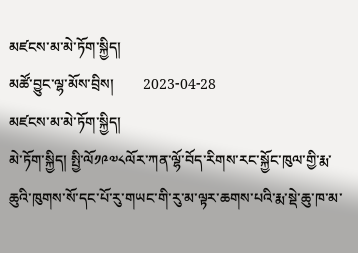མཛངས་མ་མེ་ཏོག་སྐྱིད།
མཚོ་བྱུང་ལྷ་མོས་བྲིས།        2023-04-28
མཛངས་མ་མེ་ཏོག་སྐྱིད།
མེ་ཏོག་སྐྱིད། སྤྱི་ལོ༡༩༧༨ལོར་ཀན་ལྷོ་བོད་རིགས་རང་སྐྱོང་ཁུལ་གྱི་རྨ་ཆུའི་ཁུགས་སོ་དང་པོ་རུ་གཡང་གི་རུ་མ་ལྟར་ཆགས་པའི་རྨ་སྡེ་ཆུ་ཁ་མ་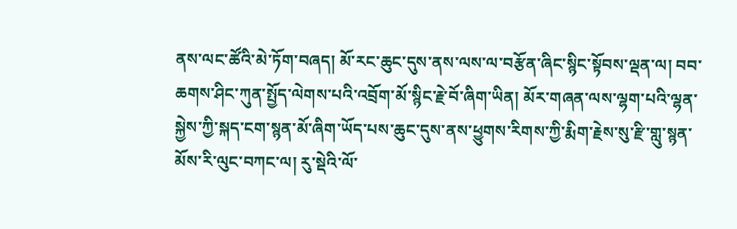ནས་ལང་ཚོའི་མེ་ཏོག་བཞད། མོ་རང་ཆུང་དུས་ནས་ལས་ལ་བརྩོན་ཞིང་སྙིང་སྟོབས་ལྡན་ལ། བབ་ཆགས་ཤིང་ཀུན་སྤྱོད་ལེགས་པའི་འབྲོག་མོ་སྙིང་རྗེ་བོ་ཞིག་ཡིན། མོར་གཞན་ལས་ལྷག་པའི་ལྷན་སྐྱེས་ཀྱི་སྐད་ངག་སྙན་མོ་ཞིག་ཡོད་པས་ཆུང་དུས་ནས་ཕྱུགས་རིགས་ཀྱི་རྨིག་རྗེས་སུ་རྫི་གླུ་སྙན་མོས་རི་ལུང་བཀང་ལ། རུ་སྡེའི་ལོ་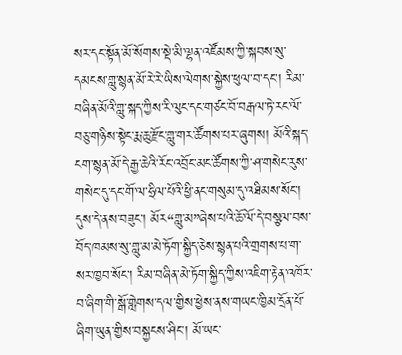སར་དང་སྟོན་མོ་སོགས་སྡེ་མི་ལྷན་འཛོམས་ཀྱི་སྐབས་སུ་དམངས་གླུ་སྙན་མོ་རེ་རེ་ཡིས་ལེགས་སྐྱེས་ཕུལ་བ་དང་། རིམ་བཞིན་མོའི་གླུ་སྐད་ཀྱིས་རི་ལུང་དང་གཙང་བོ་བརྒལ་ཏེ་རང་ལོ་བཅུ་གཉིས་སྟེང་རྨ་ཆུ་རྫོང་གླུ་གར་ཚོགས་པར་ཞུགས། མོའི་སྐད་ངག་སྙན་མོ་དེ་རྒྱ་ཆེའི་རོང་འབྲོང་མང་ཚོགས་ཀྱི་ཤ་གསེང་རུས་གསེང་དུ་དང་གོ་ལ་ཧྲིལ་པོའི་ཕྱི་ནང་གསུམ་དུ་འཐིམས་སོང་། དུས་དེ་ནས་བཟུང་། མོར“གླུ་མ”ཞེས་པའི་ཆོ་ལོ་དེ་བསྩལ་བས་བོད་ཁམས་སུ་གླུ་མ་མེ་ཏོག་སྐྱིད་ཅེས་སྙན་པའི་གྲགས་པ་ག་སར་ཁྱབ་སོང་། རིམ་བཞིན་མེ་ཏོག་སྐྱིད་ཀྱིས་འཇིག་རྟེན་འཁོར་བ་ཞིག་གི་སྒོ་གླེགས་དལ་གྱིས་ཕྱེས་ནས་གཡང་ཁྱིམ་དྲོན་པོ་ཞིག་ཡུན་གྱིས་བསྐྱངས་ཤིང་། མོ་ཡང་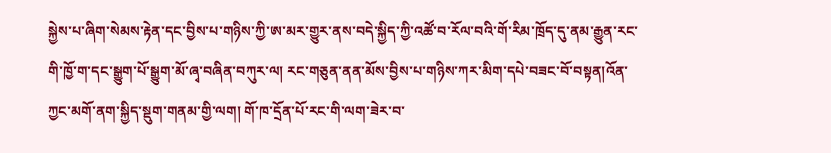སྐྱེས་པ་ཞིག་སེམས་རྟེན་དང་བྱིས་པ་གཉིས་ཀྱི་ཨ་མར་གྱུར་ནས་བདེ་སྐྱིད་ཀྱི་འཚོ་བ་རོལ་བའི་གོ་རིམ་ཁྲོད་དུ་ནམ་རྒྱུན་རང་གི་ཁྱོ་ག་དང་སྒྱུག་པོ་སྒྱུག་མོ་ཞྭ་བཞིན་བཀུར་ལ། རང་གཅུན་ནན་མོས་བྱིས་པ་གཉིས་ཀར་མིག་དཔེ་བཟང་བོ་བསྟན།འོན་ཀྱང་མགོ་ནག་སྐྱིད་སྡུག་གནམ་གྱི་ལག། གོ་ཁ་དྲོན་པོ་རང་གི་ལག་ཟེར་བ་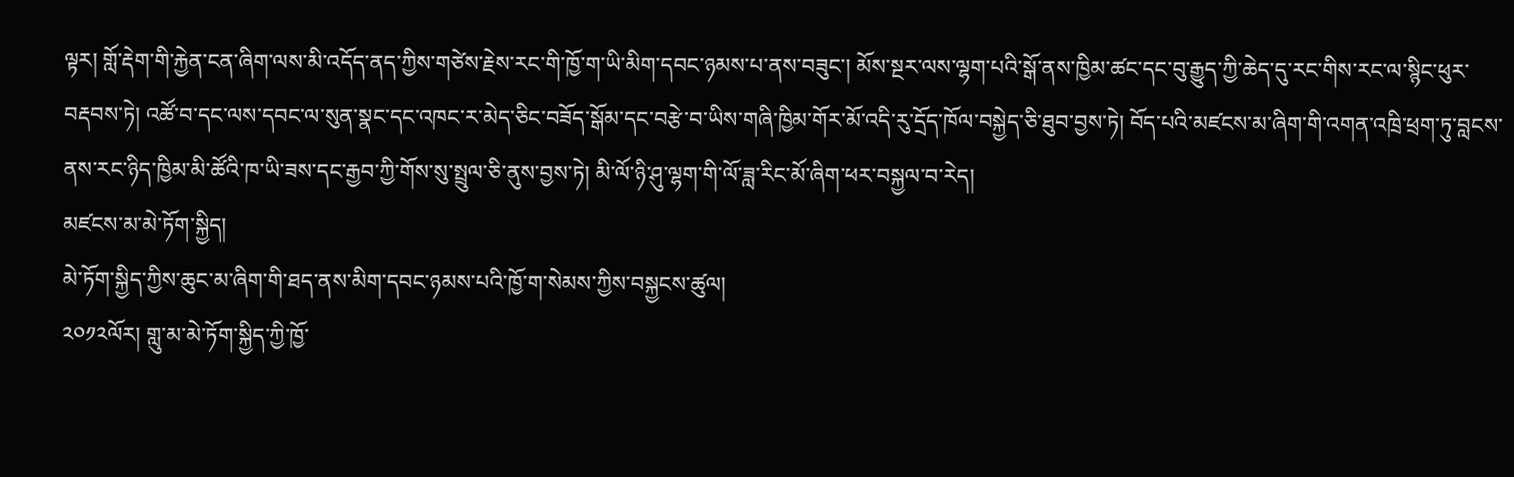ལྟར། གློ་རྡེག་གི་རྐྱེན་ངན་ཞིག་ལས་མི་འདོད་ནད་ཀྱིས་གཙེས་རྗེས་རང་གི་ཁྱོ་ག་ཡི་མིག་དབང་ཉམས་པ་ནས་བཟུང་། མོས་སྔར་ལས་ལྷག་པའི་སྒོ་ནས་ཁྱིམ་ཚང་དང་བུ་རྒྱུད་ཀྱི་ཆེད་དུ་རང་གིས་རང་ལ་སྙིང་ཕུར་བརྡབས་ཏེ། འཚོ་བ་དང་ལས་དབང་ལ་སུན་སྣང་དང་འཁང་ར་མེད་ཅིང་བཟོད་སྒོམ་དང་བརྩེ་བ་ཡིས་གཞི་ཁྱིམ་གོར་མོ་འདི་རུ་དྲོད་ཁོལ་བསྐྱེད་ཅི་ཐུབ་བྱས་ཏེ། བོད་པའི་མཛངས་མ་ཞིག་གི་འགན་འཁྲི་ཕྲག་ཏུ་བླངས་ནས་རང་ཉིད་ཁྱིམ་མི་ཚོའི་ཁ་ཡི་ཟས་དང་རྒྱབ་ཀྱི་གོས་སུ་སྤྲུལ་ཅི་ནུས་བྱས་ཏེ། མི་ལོ་ཉི་ཤུ་ལྷག་གི་ལོ་ཟླ་རིང་མོ་ཞིག་ཕར་བསྐྱལ་བ་རེད།
མཛངས་མ་མེ་ཏོག་སྐྱིད།
མེ་ཏོག་སྐྱིད་ཀྱིས་ཆུང་མ་ཞིག་གི་ཐད་ནས་མིག་དབང་ཉམས་པའི་ཁྱོ་ག་སེམས་ཀྱིས་བསྐྱངས་ཚུལ།
༢༠༡༢ལོར། གླུ་མ་མེ་ཏོག་སྐྱིད་ཀྱི་ཁྱོ་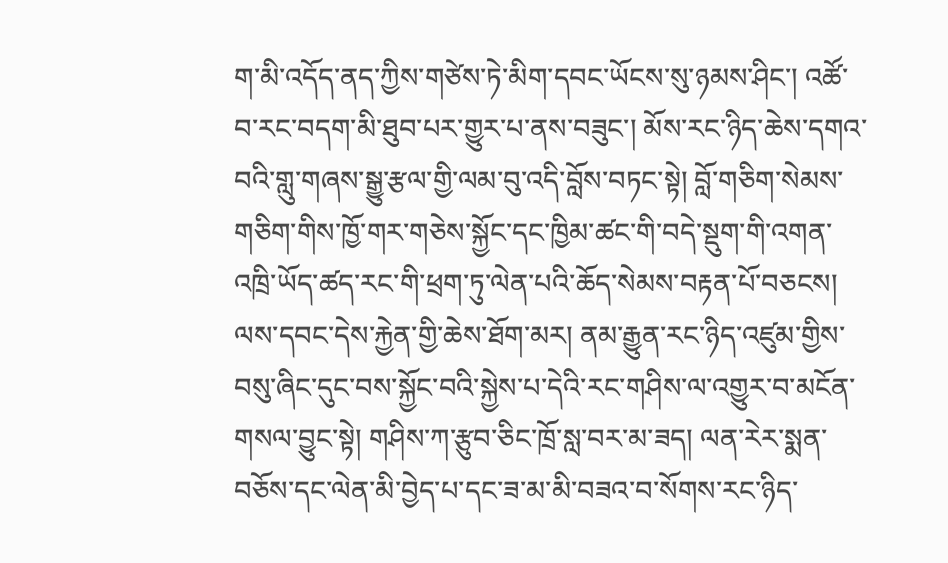ག་མི་འདོད་ནད་ཀྱིས་གཙེས་ཏེ་མིག་དབང་ཡོངས་སུ་ཉམས་ཤིང་། འཚོ་བ་རང་བདག་མི་ཐུབ་པར་གྱུར་པ་ནས་བཟུང་། མོས་རང་ཉིད་ཆེས་དགའ་བའི་གླུ་གཞས་སྒྱུ་རྩལ་གྱི་ལམ་བུ་འདི་བློས་བཏང་སྟེ། བློ་གཅིག་སེམས་གཅིག་གིས་ཁྱོ་གར་གཅེས་སྐྱོང་དང་ཁྱིམ་ཚང་གི་བདེ་སྡུག་གི་འགན་འཁྲི་ཡོད་ཚད་རང་གི་ཕྲག་ཏུ་ལེན་པའི་ཆོད་སེམས་བརྟན་པོ་བཅངས། ལས་དབང་དེས་རྐྱེན་གྱི་ཆེས་ཐོག་མར། ནམ་རྒྱུན་རང་ཉིད་འཛུམ་གྱིས་བསུ་ཞིང་དུང་བས་སྐྱོང་བའི་སྐྱེས་པ་དེའི་རང་གཤིས་ལ་འགྱུར་བ་མངོན་གསལ་བྱུང་སྟེ། གཤིས་ཀ་རྩུབ་ཅིང་ཁྲོ་སླ་བར་མ་ཟད། ལན་རེར་སྨན་བཅོས་དང་ལེན་མི་བྱེད་པ་དང་ཟ་མ་མི་བཟའ་བ་སོགས་རང་ཉིད་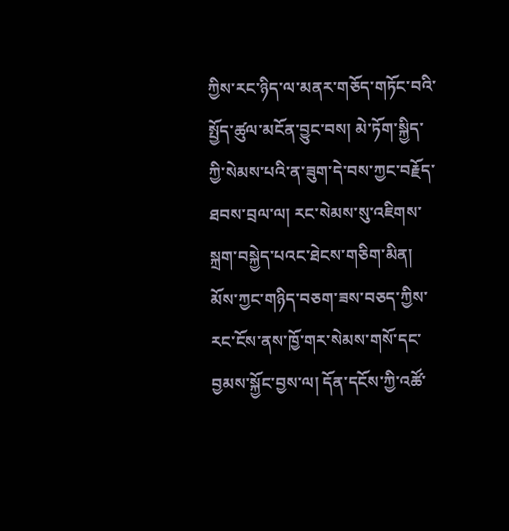ཀྱིས་རང་ཉིད་ལ་མནར་གཅོད་གཏོང་བའི་སྤྱོད་ཚུལ་མངོན་བྱུང་བས། མེ་ཏོག་སྐྱིད་ཀྱི་སེམས་པའི་ན་ཟུག་དེ་བས་ཀྱང་བརྗོད་ཐབས་བྲལ་ལ། རང་སེམས་སུ་འཇིགས་སྐྲག་བསྐྱེད་པའང་ཐེངས་གཅིག་མིན། མོས་ཀྱང་གཉིད་བཅག་ཟས་བཅད་ཀྱིས་རང་ངོས་ནས་ཁྱོ་གར་སེམས་གསོ་དང་བྱམས་སྐྱོང་བྱས་ལ། དོན་དངོས་ཀྱི་འཚོ་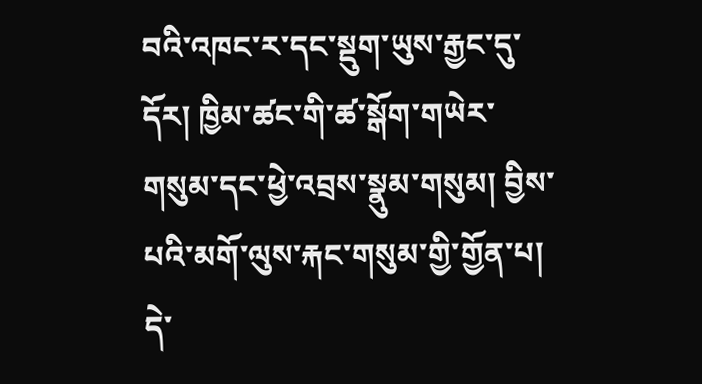བའི་འཁང་ར་དང་སྡུག་ཡུས་རྒྱང་དུ་དོར། ཁྱིམ་ཚང་གི་ཚ་སྒོག་གཡེར་གསུམ་དང་ཕྱེ་འབྲས་སྣུམ་གསུམ། བྱིས་པའི་མགོ་ལུས་རྐང་གསུམ་གྱི་གྱོན་པ། དེ་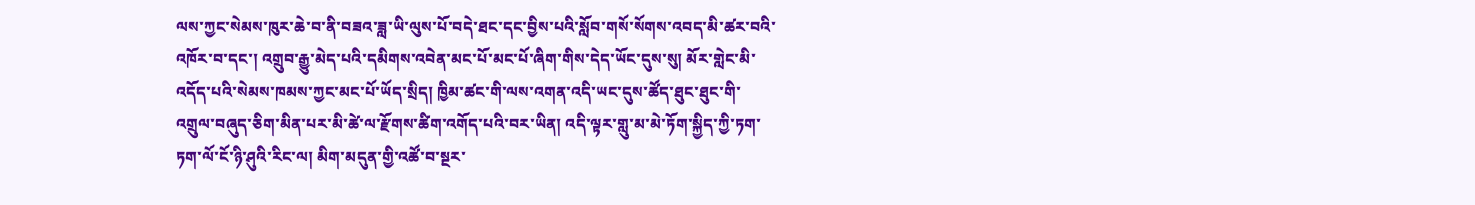ལས་ཀྱང་སེམས་ཁུར་ཆེ་བ་ནི་བཟའ་ཟླ་ཡི་ལུས་པོ་བདེ་ཐང་དང་བྱིས་པའི་སློབ་གསོ་སོགས་འབད་མི་ཚར་བའི་འཁོར་བ་དང་། འགྲུབ་རྒྱུ་མེད་པའི་དམིགས་འབེན་མང་པོ་མང་པོ་ཞིག་གིས་དེད་ཡོང་དུས་སུ། མོར་གླེང་མི་འདོད་པའི་སེམས་ཁམས་ཀྱང་མང་པོ་ཡོད་སྲིད། ཁྱིམ་ཚང་གི་ལས་འགན་འདི་ཡང་དུས་ཚོད་ཐུང་ཐུང་གི་འགྲུལ་བཞུད་ཅིག་མིན་པར་མི་ཚེ་ལ་རྫོགས་ཚིག་འགོད་པའི་བར་ཡིན། འདི་ལྟར་གླུ་མ་མེ་ཏོག་སྐྱིད་ཀྱི་ཏག་ཏག་ལོ་ངོ་ཉི་ཤུའི་རིང་ལ། མིག་མདུན་གྱི་འཚོ་བ་སྔར་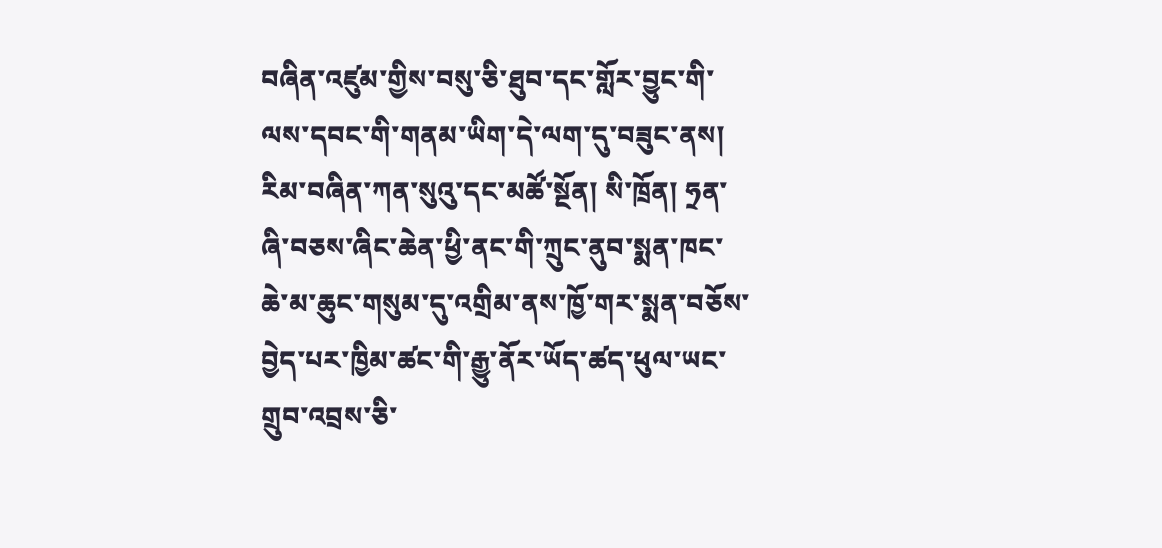བཞིན་འཛུམ་གྱིས་བསུ་ཅི་ཐུབ་དང་གློར་བྱུང་གི་ལས་དབང་གི་གནམ་ཡིག་དེ་ལག་དུ་བཟུང་ནས། རིམ་བཞིན་ཀན་སུའུ་དང་མཚོ་སྔོན། སི་ཁྲོན། ཧྲན་ཞི་བཅས་ཞིང་ཆེན་ཕྱི་ནང་གི་ཀྲུང་ནུབ་སྨན་ཁང་ཆེ་མ་ཆུང་གསུམ་དུ་འགྲིམ་ནས་ཁྱོ་གར་སྨན་བཅོས་བྱེད་པར་ཁྱིམ་ཚང་གི་རྒྱུ་ནོར་ཡོད་ཚད་ཕུལ་ཡང་གྲུབ་འབྲས་ཅི་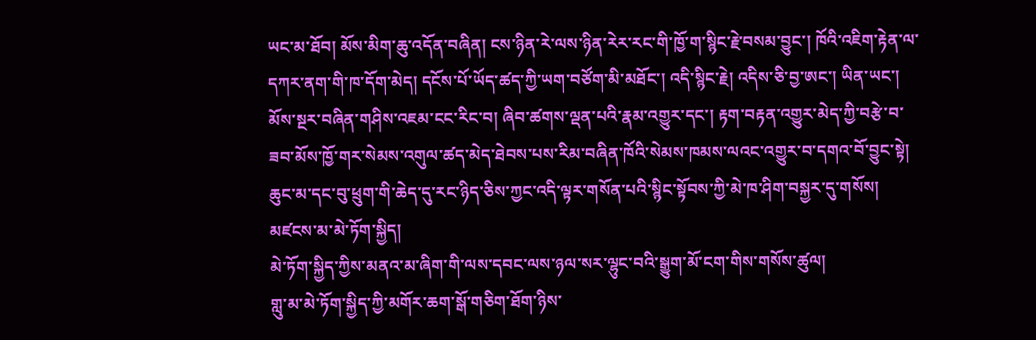ཡང་མ་ཐོབ། མོས་མིག་ཆུ་འདོན་བཞིན། ངས་ཉིན་རེ་ལས་ཉིན་རེར་རང་གི་ཁྱོ་ག་སྙིང་རྗེ་བསམ་བྱུང་། ཁོའི་འཇིག་རྟེན་ལ་དཀར་ནག་གི་ཁ་དོག་མེད། དངོས་པོ་ཡོད་ཚད་ཀྱི་ཡག་བཙོག་མི་མཐོང་། འདི་སྙིང་རྗེ། འདིས་ཅི་བྱ་ཨང་། ཡིན་ཡང་། མོས་སྔར་བཞིན་གཤིས་འཇམ་ངང་རིང་བ། ཞིབ་ཚགས་ལྡན་པའི་རྣམ་འགྱུར་དང་། རྟག་བརྟན་འགྱུར་མེད་ཀྱི་བརྩེ་བ་ཟབ་མོས་ཁྱོ་གར་སེམས་འགུལ་ཚད་མེད་ཐེབས་པས་རིམ་བཞིན་ཁོའི་སེམས་ཁམས་ལའང་འགྱུར་བ་དགའ་བོ་བྱུང་སྟེ། ཆུང་མ་དང་བུ་ཕྲུག་གི་ཆེད་དུ་རང་ཉིད་ཅིས་ཀྱང་འདི་ལྟར་གསོན་པའི་སྙིང་སྟོབས་ཀྱི་མེ་ཁ་ཤིག་བསྐྱར་དུ་གསོས།
མཛངས་མ་མེ་ཏོག་སྐྱིད།
མེ་ཏོག་སྐྱིད་ཀྱིས་མནའ་མ་ཞིག་གི་ལས་དབང་ལས་ཉལ་སར་ལྷུང་བའི་སྒྱུག་མོ་ངག་གིས་གསོས་ཚུལ།
གླུ་མ་མེ་ཏོག་སྐྱིད་ཀྱི་མགོར་ཆག་སྒོ་གཅིག་ཐོག་ཉིས་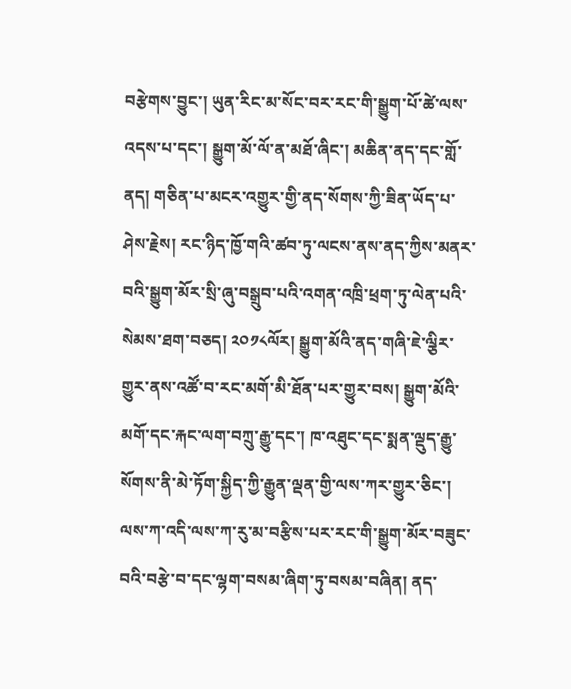བརྩེགས་བྱུང་། ཡུན་རིང་མ་སོང་བར་རང་གི་སྒྱུག་པོ་ཚེ་ལས་འདས་པ་དང་། སྒྱུག་མོ་ལོ་ན་མཐོ་ཞིང་། མཆིན་ནད་དང་གློ་ནད། གཅིན་པ་མངར་འགྱུར་གྱི་ནད་སོགས་ཀྱི་ཟིན་ཡོད་པ་ཤེས་རྗེས། རང་ཉིད་ཁྱོ་གའི་ཚབ་ཏུ་ལངས་ནས་ནད་ཀྱིས་མནར་བའི་སྒྱུག་མོར་སྲི་ཞུ་བསྒྲུབ་པའི་འགན་འཁྲི་ཕྲག་ཏུ་ལེན་པའི་སེམས་ཐག་བཅད། ༢༠༡༨ལོར། སྒྱུག་མོའི་ནད་གཞི་ཇེ་ལྕིར་གྱུར་ནས་འཚོ་བ་རང་མགོ་མི་ཐོན་པར་གྱུར་བས། སྒྱུག་མོའི་མགོ་དང་རྐང་ལག་བཀྲུ་རྒྱུ་དང་། ཁ་འཐུང་དང་སྨན་ལྡུད་རྒྱུ་སོགས་ནི་མེ་ཏོག་སྐྱིད་ཀྱི་རྒྱུན་ལྡན་གྱི་ལས་ཀར་གྱུར་ཅིང་། ལས་ཀ་འདི་ལས་ཀ་རུ་མ་བརྩིས་པར་རང་གི་སྒྱུག་མོར་བཟུང་བའི་བརྩེ་བ་དང་ལྷག་བསམ་ཞིག་ཏུ་བསམ་བཞིན། ནད་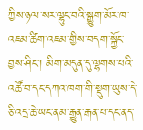ཀྱིས་ཉལ་སར་ལྷུང་བའི་སྒྱུག་མོར་ཁ་འཇམ་ཚིག་འཇམ་གྱིས་བདག་སྐྱོང་བྱས་ཤིང་། མིག་མདུན་དུ་ལྷགས་པའི་འཚོ་བ་དང་དཀའ་ཁག་གི་སྡུག་ཡུས་དེ་ཅི་འདྲ་ཆེ་ཡང་ནམ་རྒྱུན་རྒན་པ་དང་ནད་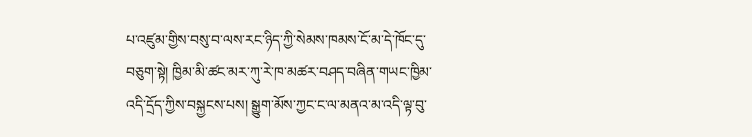པ་འཛུམ་གྱིས་བསུ་བ་ལས་རང་ཉིད་ཀྱི་སེམས་ཁམས་ངོ་མ་དེ་ཁོང་དུ་བཅུག་སྟེ། ཁྱིམ་མི་ཚང་མར་ཀུ་རེ་ཁ་མཚར་བཤད་བཞིན་གཡང་ཁྱིམ་འདི་དྲོད་ཀྱིས་བསྐྱངས་པས། སྒྱུག་མོས་ཀྱང་ང་ལ་མནའ་མ་འདི་ལྟ་བུ་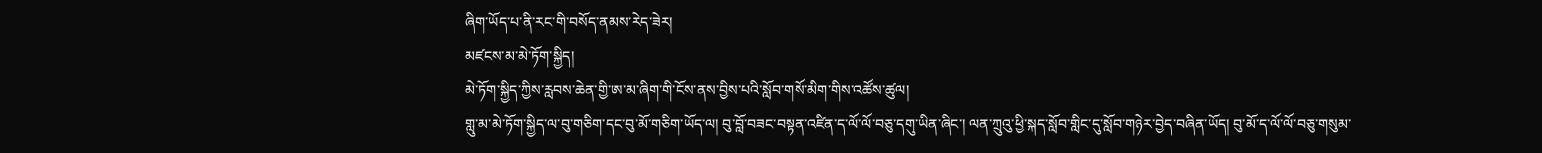ཞིག་ཡོད་པ་ནི་རང་གི་བསོད་ནམས་རེད་ཟེར།
མཛངས་མ་མེ་ཏོག་སྐྱིད།
མེ་ཏོག་སྐྱིད་ཀྱིས་རླབས་ཆེན་གྱི་ཨ་མ་ཞིག་གི་ངོས་ནས་བྱིས་པའི་སློབ་གསོ་མིག་གིས་འཚོས་ཚུལ།
གླུ་མ་མེ་ཏོག་སྐྱིད་ལ་བུ་གཅིག་དང་བུ་མོ་གཅིག་ཡོད་ལ། བུ་བློ་བཟང་བསྟན་འཛིན་ད་ལོ་ལོ་བཅུ་དགུ་ཡིན་ཞིང་། ལན་ཀྲུའུ་ཕྱི་སྐད་སློབ་གླིང་དུ་སློབ་གཉེར་བྱེད་བཞིན་ཡོད། བུ་མོ་ད་ལོ་ལོ་བཅུ་གསུམ་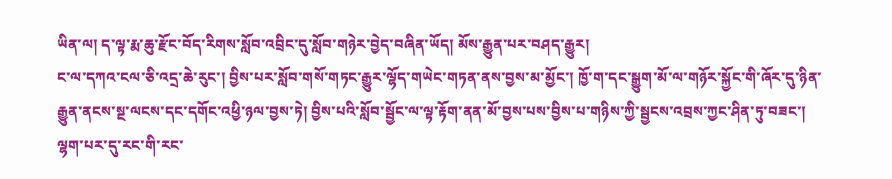ཡིན་ལ། ད་ལྟ་རྨ་ཆུ་རྫོང་བོད་རིགས་སློབ་འབྲིང་དུ་སློབ་གཉེར་བྱེད་བཞིན་ཡོད། མོས་རྒྱུན་པར་བཤད་རྒྱུར།
ང་ལ་དཀའ་ངལ་ཅི་འདྲ་ཆེ་རུང་། བྱིས་པར་སློབ་གསོ་གཏང་རྒྱུར་ལྷོད་གཡེང་གཏན་ནས་བྱས་མ་མྱོང་། ཁྱོ་ག་དང་སྒྱུག་མོ་ལ་གཉོར་སྐྱོང་གི་ཞོར་དུ་ཉིན་རྒྱུན་ནངས་སྔ་ལངས་དང་དགོང་འཕྱི་ཉལ་བྱས་ཏེ། བྱིས་པའི་སློབ་སྦྱོང་ལ་ལྟ་རྟོག་ནན་མོ་བྱས་པས་བྱིས་པ་གཉིས་ཀྱི་སྦྱངས་འབྲས་ཀྱང་ཤིན་ཏུ་བཟང་།
ལྷག་པར་དུ་རང་གི་རང་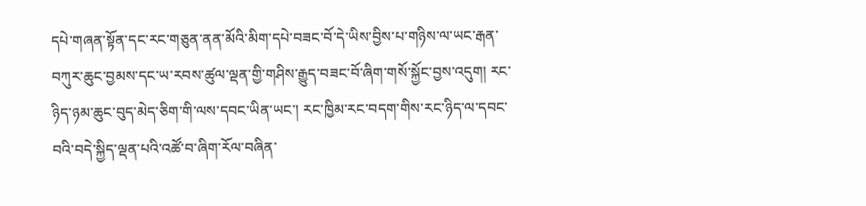དཔེ་གཞན་སྟོན་དང་རང་གཅུན་ནན་མོའི་མིག་དཔེ་བཟང་བོ་དེ་ཡིས་བྱིས་པ་གཉིས་ལ་ཡང་རྒན་བཀུར་ཆུང་བྱམས་དང་ཡ་རབས་ཚུལ་ལྡན་གྱི་གཤིས་རྒྱུད་བཟང་བོ་ཞིག་གསོ་སྐྱོང་བྱས་འདུག། རང་ཉིད་ཉམ་ཆུང་བུད་མེད་ཅིག་གི་ལས་དབང་ཡིན་ཡང་། རང་ཁྱིམ་རང་བདག་གིས་རང་ཉིད་ལ་དབང་བའི་བདེ་སྐྱིད་ལྡན་པའི་འཚོ་བ་ཞིག་རོལ་བཞིན་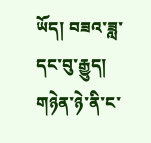ཡོད། བཟའ་ཟླ་དང་བུ་རྒྱུད། གཉེན་ཉེ་ནི་ང་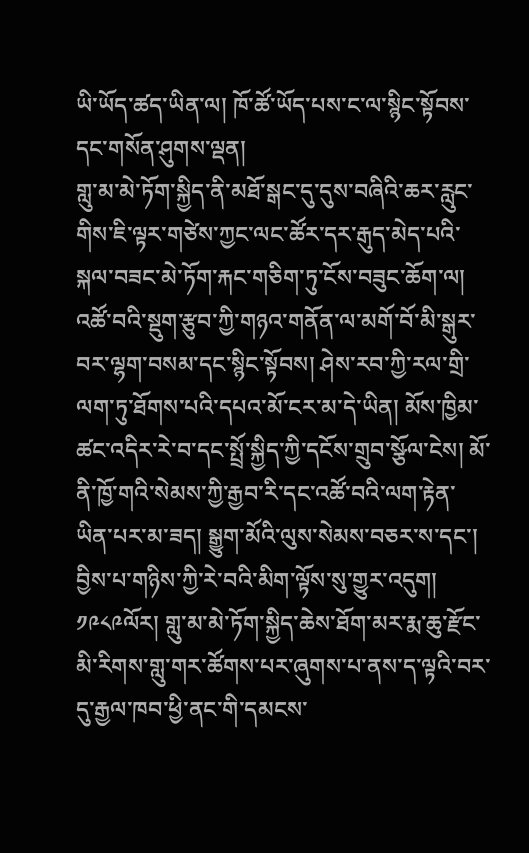ཡི་ཡོད་ཚད་ཡིན་ལ། ཁོ་ཚོ་ཡོད་པས་ང་ལ་སྙིང་སྟོབས་དང་གསོན་ཤུགས་ལྡན།
གླུ་མ་མེ་ཏོག་སྐྱིད་ནི་མཐོ་སྒང་དུ་དུས་བཞིའི་ཆར་རླུང་གིས་ཇི་ལྟར་གཙེས་ཀྱང་ལང་ཚོར་དར་རྒུད་མེད་པའི་སྐལ་བཟང་མེ་ཏོག་རྐང་གཅིག་ཏུ་ངོས་བཟུང་ཆོག་ལ། འཚོ་བའི་སྡུག་རྩུབ་ཀྱི་གཉའ་གནོན་ལ་མགོ་བོ་མི་སྒུར་བར་ལྷག་བསམ་དང་སྙིང་སྟོབས། ཤེས་རབ་ཀྱི་རལ་གྲི་ལག་ཏུ་ཐོགས་པའི་དཔའ་མོ་ངར་མ་དེ་ཡིན། མོས་ཁྱིམ་ཚང་འདིར་རེ་བ་དང་སྤྲོ་སྐྱིད་ཀྱི་དངོས་གྲུབ་སྩོལ་ངེས། མོ་ནི་ཁྱོ་གའི་སེམས་ཀྱི་རྒྱབ་རི་དང་འཚོ་བའི་ལག་རྟེན་ཡིན་པར་མ་ཟད། སྒྱུག་མོའི་ལུས་སེམས་བཅར་ས་དང་། བྱིས་པ་གཉིས་ཀྱི་རེ་བའི་མིག་ལྟོས་སུ་གྱུར་འདུག།
༡༩༨༩ལོར། གླུ་མ་མེ་ཏོག་སྐྱིད་ཆེས་ཐོག་མར་རྨ་ཆུ་རྫོང་མི་རིགས་གླུ་གར་ཚོགས་པར་ཞུགས་པ་ནས་ད་ལྟའི་བར་དུ་རྒྱལ་ཁབ་ཕྱི་ནང་གི་དམངས་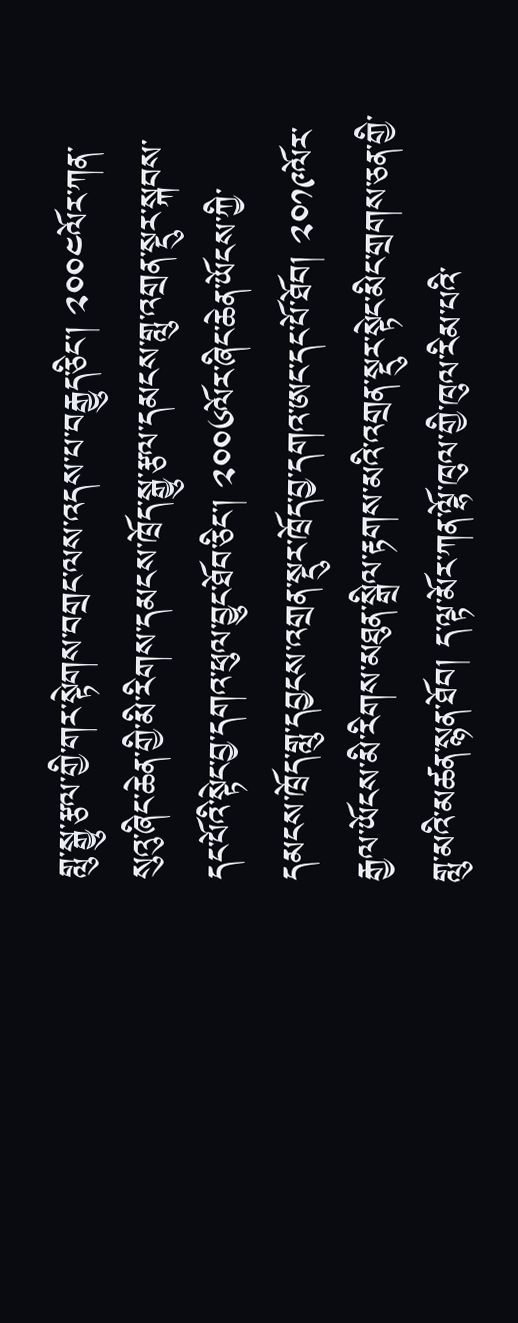གླུ་སྒྱུ་རྩལ་གྱི་གར་སྟེགས་བགྲང་ལས་འདས་པ་བརྒྱུད་ཅིང་། ༢༠༠༤ལོར་ཀན་སུའུ་ཞིང་ཆེན་གྱི་མི་རིགས་དམངས་ཁྲོད་སྒྱུ་རྩལ་དམངས་གླུ་འགྲན་སྡུར་སྐབས་དང་པོའི་སྟེང་བྱ་དགའ་ཕུལ་བྱུང་ཐོབ་ཅིང་། ༢༠༠༦ལོར་ཞིང་ཆེན་ཡོངས་ཀྱི་དམངས་ཁྲོད་གླུ་དབྱངས་འགྲན་སྡུར་ཁྲོད་བྱ་དགའ་ཨང་དང་པོ་ཐོབ། ༢༠༡༩ལོར་རྒྱལ་ཡོངས་མི་རིགས་མཐུན་སྒྲིལ་རྟགས་མའི་འགྲན་སྡུར་སྟེང་མིང་གྲགས་ཅན་གྱི་གླུ་མའི་མཚན་སྙན་ཐོབ། ད་ལྟ་མོར་ཀན་ལྷོ་ཁུལ་གྱི་ཁུལ་རིམ་པའི་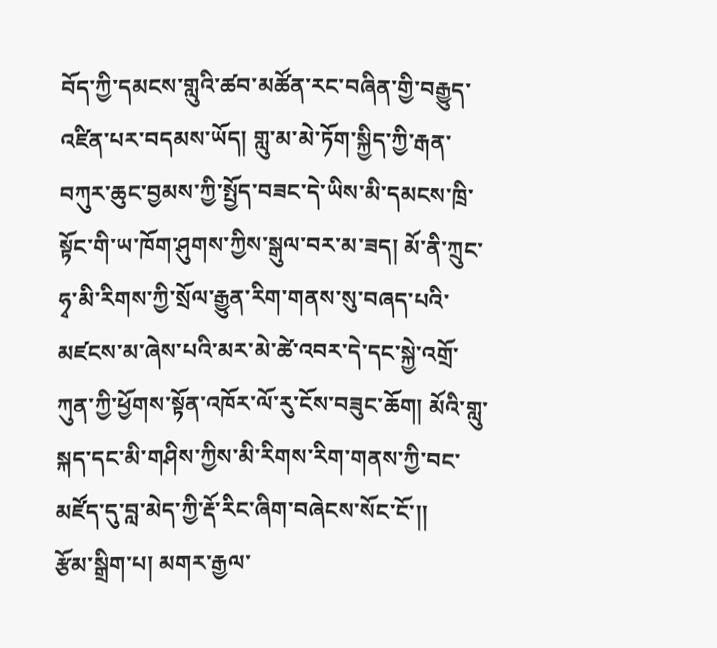བོད་ཀྱི་དམངས་གླུའི་ཚབ་མཚོན་རང་བཞིན་གྱི་བརྒྱུད་འཛིན་པར་བདམས་ཡོད། གླུ་མ་མེ་ཏོག་སྐྱིད་ཀྱི་རྒན་བཀུར་ཆུང་བྱམས་ཀྱི་སྤྱོད་བཟང་དེ་ཡིས་མི་དམངས་ཁྲི་སྟོང་གི་ཡ་ཁོག་ཤུགས་ཀྱིས་སྒུལ་བར་མ་ཟད། མོ་ནི་ཀྲུང་ཧྭ་མི་རིགས་ཀྱི་སྲོལ་རྒྱུན་རིག་གནས་སུ་བཞད་པའི་མཛངས་མ་ཞེས་པའི་མར་མེ་ཚེ་འབར་དེ་དང་སྐྱེ་འགྲོ་ཀུན་ཀྱི་ཕྱོགས་སྟོན་འཁོར་ལོ་རུ་ངོས་བཟུང་ཆོག། མོའི་གླུ་སྐད་དང་མི་གཤིས་ཀྱིས་མི་རིགས་རིག་གནས་ཀྱི་བང་མཛོད་དུ་བླ་མེད་ཀྱི་རྡོ་རིང་ཞིག་བཞེངས་སོང་ངོ་།།
རྩོམ་སྒྲིག་པ། མགར་རྒྱལ་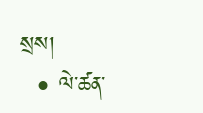སྲས།
  • ལེ་ཚན་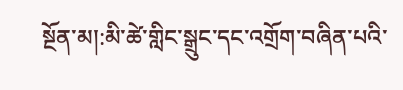སྔོན་མ།:མི་ཚེ་གླིང་སྒྲུང་དང་འགྲོག་བཞིན་པའི་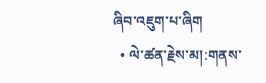ཞིབ་འཇུག་པ་ཞིག
  • ལེ་ཚན་རྗེས་མ།:གནས་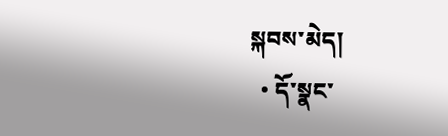སྐབས་མེད།
  • དོ་སྣང་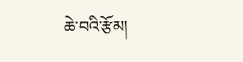ཆེ་བའི་རྩོམ།